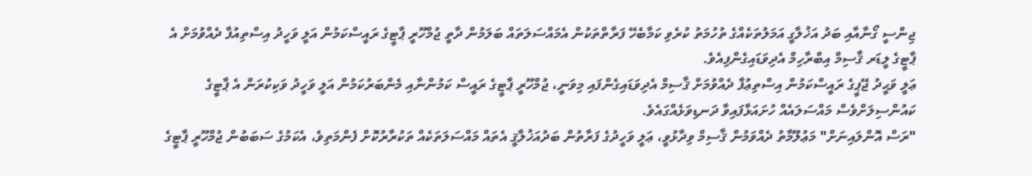ޖިންސީ ގޯނާއާއި ބަދު އަޚުލާގީ އަމަލުތަކެއްގެ ތުހުމަތު ކުރެވި ކަމާބެހޭ ފަރާތްތަކުން އެމައްސަލަތައް ބަލަމުން ދާތީ ޖުމްހޫރީ ޕާޓީގެ ރައީސްކަމުން އަލީ ވަހީދު އިސްތިއުފާ ދެއްވުމަށް އެ ޕާޓީގެ ލީޑަރ ޤާސިމް އިބްރާހިމް އެދިވަޑައިގެންފިއެވެ.
ޢަލީ ވަޙީދު ޖޭޕީގެ ރައީސްކަމުން އިސްތިޢުފާ ދެއްވުމަށް ޤާސިމް އެދިވަޑައިގެންފައި މިވަނީ، ޖުމްހޫރީ ޕާޓީގެ ރައީސް ކަމުންނާއި މެންބަރުކަމުން އަލީ ވަހީދު ވަކިކުރަން އެ ޕާޓީގެ ކައުންސިލަށްވެސް މައްސަލައެއް ހުށައަޅާފައިވާ ދަނޑިވަޅެއްގައެވެ.
"ރަސް އޮންލައިނަށް" މަޢުލޫމާތު ދެއްވަމުން ޤާސިމް ވިދާޅުވީ، ޢަލީ ވަހީދުގެ ފަރާތުން ބަދުއަޚުލާޤީ އެތައް މައްސަލަތަކެއް ތަކުރާރުކޮށް ފެންމަތިވެ، އެކަމުގެ ސަބަބުން ޖުމްހޫރީ ޕާޓީގެ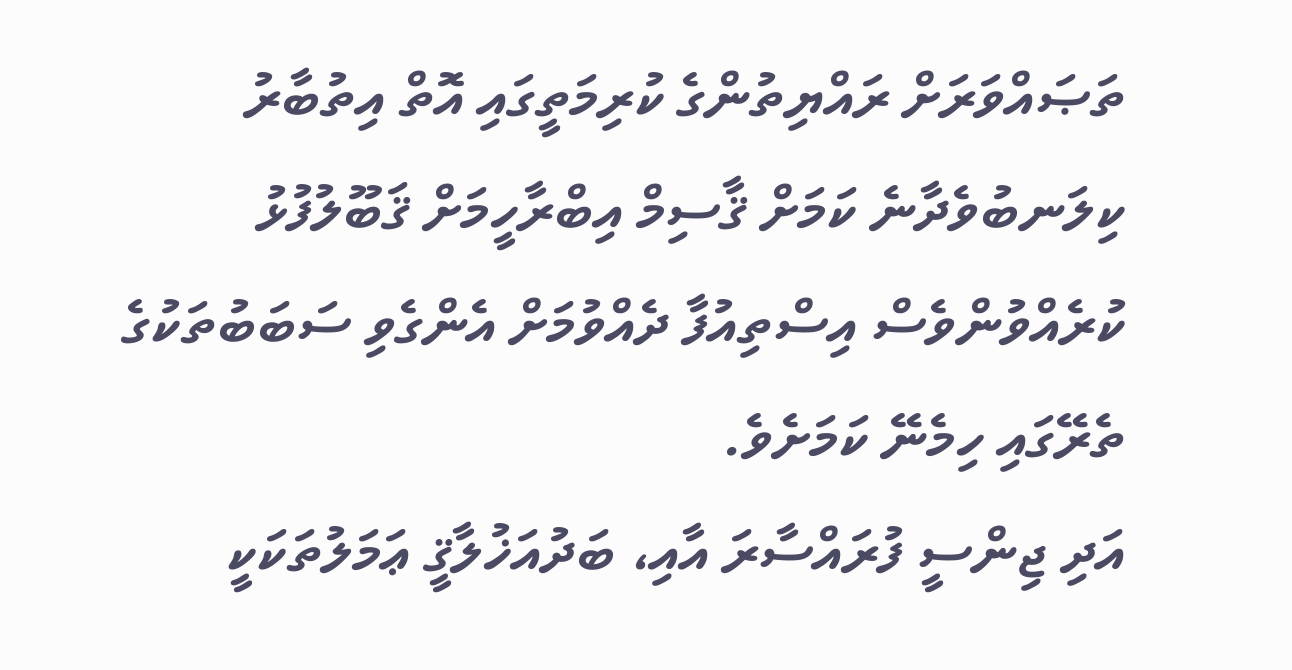ތަޞައްވަރަށް ރައްޔިތުންގެ ކުރިމަތީގައި އޮތް އިތުބާރު ކިލަނބުވެދާނެ ކަމަށް ޤާސިމް އިބްރާހީމަށް ޤަބޫލުފުޅު ކުރެއްވުންވެސް އިސްތިއުފާ ދެއްވުމަށް އެންގެވި ސަބަބުތަކުގެ ތެރޭގައި ހިމެނޭ ކަމަށެވެ.
އަދި ޖިންސީ ފުރައްސާރަ އާއި، ބަދުއަޚުލާޤީ ޢަމަލުތަކަކީ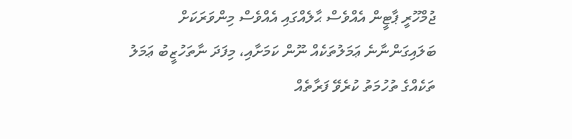ޖުމްހޫރީ ޕާޓީން އެއްވެސް ޙާލެއްގައި އެއްވެސް މިންވަރަކަށް ބަލައިގަންނާނެ ޢަމަލުތަކެއް ނޫން ކަމަށާއި، މިފަދަ ނާތަހުޒީބު ޢަމަލު ތަކެއްގެ ތުހުމަތު ކުރެވޭ ފަރާތެއް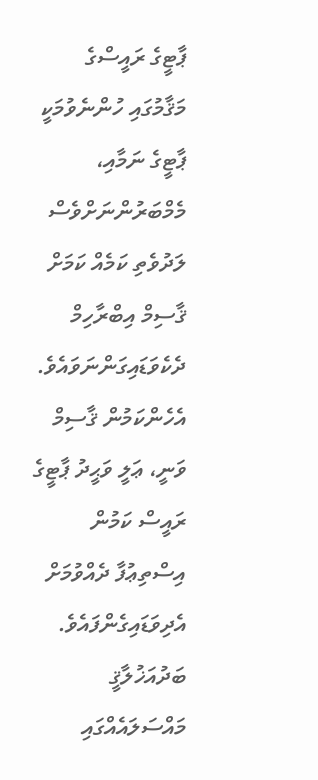ޕާޓީގެ ރައީސްގެ މަޤާމުގައި ހުންނެވުމަކީ ޕާޓީގެ ނަމާއި، މެމްބަރުންނަށްވެސް ލަދުވެތި ކަމެއް ކަމަށް ޤާސިމް އިބްރާހިމް ދެކެވަޑައިގަންނަވައެވެ. އެހެންކަމުން ޤާސިމް ވަނީ، ޢަލީ ވަޙީދު ޕާޓީގެ ރައީސް ކަމުން އިސްތިޢުފާ ދެއްވުމަށް އެދިވަޑައިގެންފައެވެ.
ބަދުއަޚުލާޤީ މައްސަލައެއްގައި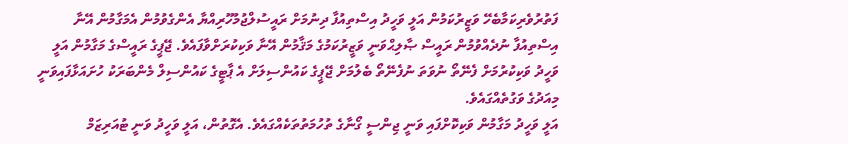ފަތުރުވެރިކަމާބެހޭ ވަޒީރުކަމުން އަލީ ވަހީދު އިސްތިއުފާ ދިނުމަށް ރައީސުލްޖުމުހޫރިއްޔާ އެންގެވުމުން އެމަގާމުން އޭނާ އިސްތިއުފާ ނުދެއްވުމުން ރައީސް ޞާލިޙްވަނީ ވަޒީރުކަމުގެ މަޤާމުން އޭނާ ވަކިކުރަށްވާފައެވެ. ޖޭޕީގެ ރައީސްގެ މަގާމުން އަލީ ވަހީދު ވަކިކުރުމަށް ފެނޭތޯ ނުވަތަ ނުފެނޭތޯ ބެލުމަށް ޖޭޕީގެ ކައުންސިލަށް އެ ޕާޓީގެ ކައުންސިލް މެންބަރަކު ހުށައަޅާފައިވަނީ މިއަދުގެ ވަގުތެއްގައެވެ.
އަލީ ވަހީދު މަގާމުން ވަކިކޮށްފައި ވަނީ ޖިންސީ ގޯނާގެ ތުހުމަތުތަކެއްގައެވެ. އެގޮތުން، އަލީ ވަހީދު ވަނީ ޓުއަރިޒަމް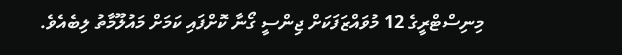މިނިސްޓްރީގެ 12 މުވައްޒަފަކަށް ޖިންސީ ގޯނާ ކޮށްފައި ކަމަށް މައުލޫމާތު ލިބެއެވެ.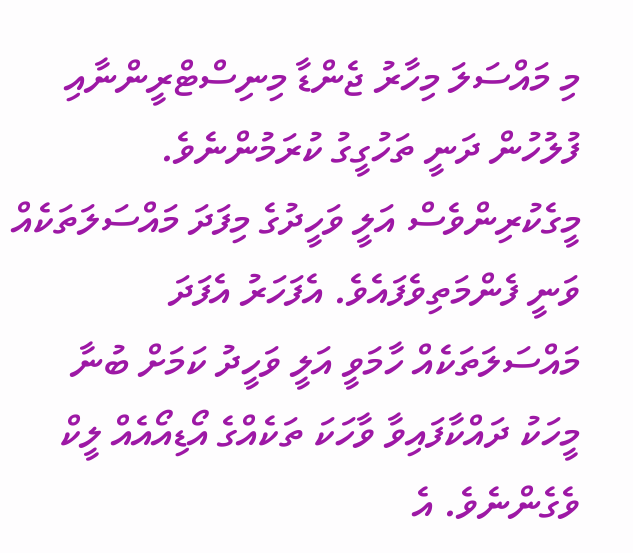މި މައްސަލަ މިހާރު ޖެންޑާ މިނިސްޓްރީންނާއި ފުލުހުން ދަނީ ތަހުގީގު ކުރަމުންނެވެ.
މީގެކުރިންވެސް އަލީ ވަހީދުގެ މިފަދަ މައްސަލަތަކެއް ވަނީ ފެންމަތިވެފައެވެ. އެފަހަރު އެފަދަ މައްސަލަތަކެއް ހާމަވީ އަލީ ވަހީދު ކަމަށް ބުނާ މީހަކު ދައްކާފައިވާ ވާހަކަ ތަކެއްގެ އޯޑިއޯއެއް ލީކް ވެގެންނެވެ. އެ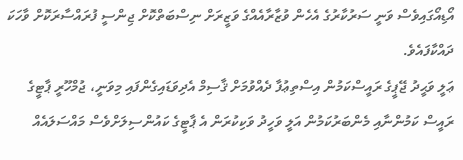އޯޑިއޯގައިވެސް ވަނީ ސަރުކާރުގެ އެހެން ވުޒާރާއެއްގެ ވަޒީރަށް ނިސްބަތްކޮށް ޖިންސީ ފުރައްސާރަކޮށް ވާހަކަ ދައްކާފައެވެ.
ޢަލީ ވަޙީދު ޖޭޕީގެ ރައީސްކަމުން އިސްތިޢުފާ ދެއްވުމަށް ޤާސިމް އެދިވަޑައިގެންފައި މިވަނީ، ޖުމްހޫރީ ޕާޓީގެ ރައީސް ކަމުންނާއި މެންބަރުކަމުން އަލީ ވަހީދު ވަކިކުރަން އެ ޕާޓީގެ ކައުންސިލަށްވެސް މައްސަލައެއް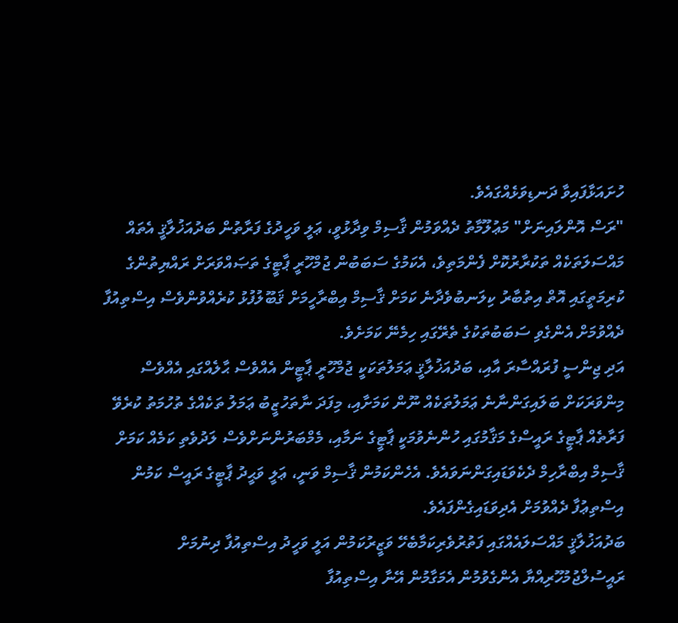ހުށައަޅާފައިވާ ދަނޑިވަޅެއްގައެވެ.
"ރަސް އޮންލައިނަށް" މަޢުލޫމާތު ދެއްވަމުން ޤާސިމް ވިދާޅުވީ، ޢަލީ ވަހީދުގެ ފަރާތުން ބަދުއަޚުލާޤީ އެތައް މައްސަލަތަކެއް ތަކުރާރުކޮށް ފެންމަތިވެ، އެކަމުގެ ސަބަބުން ޖުމްހޫރީ ޕާޓީގެ ތަޞައްވަރަށް ރައްޔިތުންގެ ކުރިމަތީގައި އޮތް އިތުބާރު ކިލަނބުވެދާނެ ކަމަށް ޤާސިމް އިބްރާހީމަށް ޤަބޫލުފުޅު ކުރެއްވުންވެސް އިސްތިއުފާ ދެއްވުމަށް އެންގެވި ސަބަބުތަކުގެ ތެރޭގައި ހިމެނޭ ކަމަށެވެ.
އަދި ޖިންސީ ފުރައްސާރަ އާއި، ބަދުއަޚުލާޤީ ޢަމަލުތަކަކީ ޖުމްހޫރީ ޕާޓީން އެއްވެސް ޙާލެއްގައި އެއްވެސް މިންވަރަކަށް ބަލައިގަންނާނެ ޢަމަލުތަކެއް ނޫން ކަމަށާއި، މިފަދަ ނާތަހުޒީބު ޢަމަލު ތަކެއްގެ ތުހުމަތު ކުރެވޭ ފަރާތެއް ޕާޓީގެ ރައީސްގެ މަޤާމުގައި ހުންނެވުމަކީ ޕާޓީގެ ނަމާއި، މެމްބަރުންނަށްވެސް ލަދުވެތި ކަމެއް ކަމަށް ޤާސިމް އިބްރާހިމް ދެކެވަޑައިގަންނަވައެވެ. އެހެންކަމުން ޤާސިމް ވަނީ، ޢަލީ ވަޙީދު ޕާޓީގެ ރައީސް ކަމުން އިސްތިޢުފާ ދެއްވުމަށް އެދިވަޑައިގެންފައެވެ.
ބަދުއަޚުލާޤީ މައްސަލައެއްގައި ފަތުރުވެރިކަމާބެހޭ ވަޒީރުކަމުން އަލީ ވަހީދު އިސްތިއުފާ ދިނުމަށް ރައީސުލްޖުމުހޫރިއްޔާ އެންގެވުމުން އެމަގާމުން އޭނާ އިސްތިއުފާ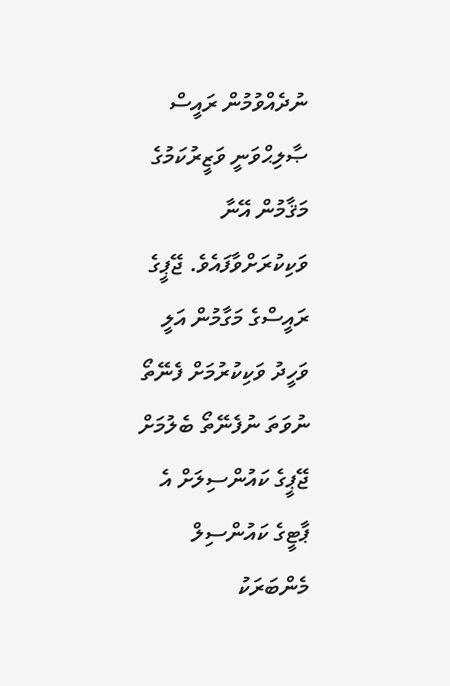ނުދެއްވުމުން ރައީސް ޞާލިޙްވަނީ ވަޒީރުކަމުގެ މަޤާމުން އޭނާ ވަކިކުރަށްވާފައެވެ. ޖޭޕީގެ ރައީސްގެ މަގާމުން އަލީ ވަހީދު ވަކިކުރުމަށް ފެނޭތޯ ނުވަތަ ނުފެނޭތޯ ބެލުމަށް ޖޭޕީގެ ކައުންސިލަށް އެ ޕާޓީގެ ކައުންސިލް މެންބަރަކު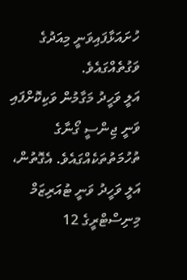ހުށައަޅާފައިވަނީ މިއަދުގެ ވަގުތެއްގައެވެ.
އަލީ ވަހީދު މަގާމުން ވަކިކޮށްފައި ވަނީ ޖިންސީ ގޯނާގެ ތުހުމަތުތަކެއްގައެވެ. އެގޮތުން، އަލީ ވަހީދު ވަނީ ޓުއަރިޒަމް މިނިސްޓްރީގެ 12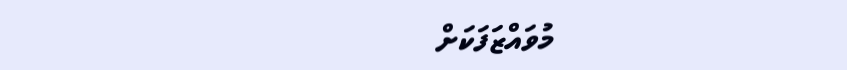މުވައްޒަފަކަށް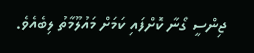ޖިންސީ ގޯނާ ކޮށްފައި ކަމަށް މައުލޫމާތު ލިބެއެވެ.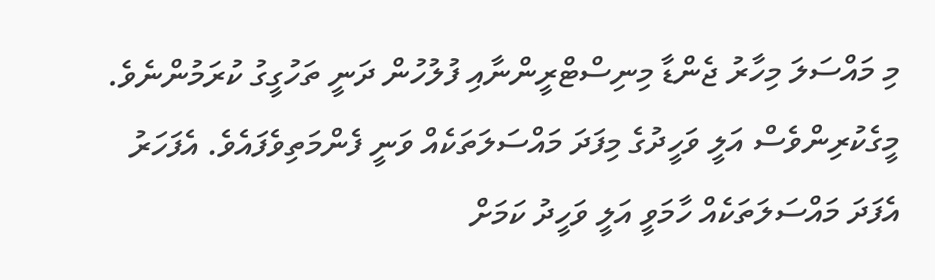މި މައްސަލަ މިހާރު ޖެންޑާ މިނިސްޓްރީންނާއި ފުލުހުން ދަނީ ތަހުގީގު ކުރަމުންނެވެ.
މީގެކުރިންވެސް އަލީ ވަހީދުގެ މިފަދަ މައްސަލަތަކެއް ވަނީ ފެންމަތިވެފައެވެ. އެފަހަރު އެފަދަ މައްސަލަތަކެއް ހާމަވީ އަލީ ވަހީދު ކަމަށް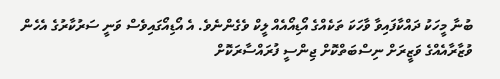ބުނާ މީހަކު ދައްކާފައިވާ ވާހަކަ ތަކެއްގެ އޯޑިއޯއެއް ލީކް ވެގެންނެވެ. އެ އޯޑިއޯގައިވެސް ވަނީ ސަރުކާރުގެ އެހެން ވުޒާރާއެއްގެ ވަޒީރަށް ނިސްބަތްކޮށް ޖިންސީ ފުރައްސާރަކޮށް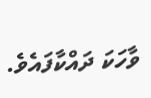ވާހަކަ ދައްކާފައެވެ.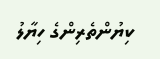ކިޔުންތެރިންގެ ހިޔާލު